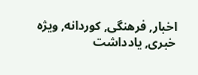اخبار, فرهنگی, كوردانه, ویژه خبری, یادداشت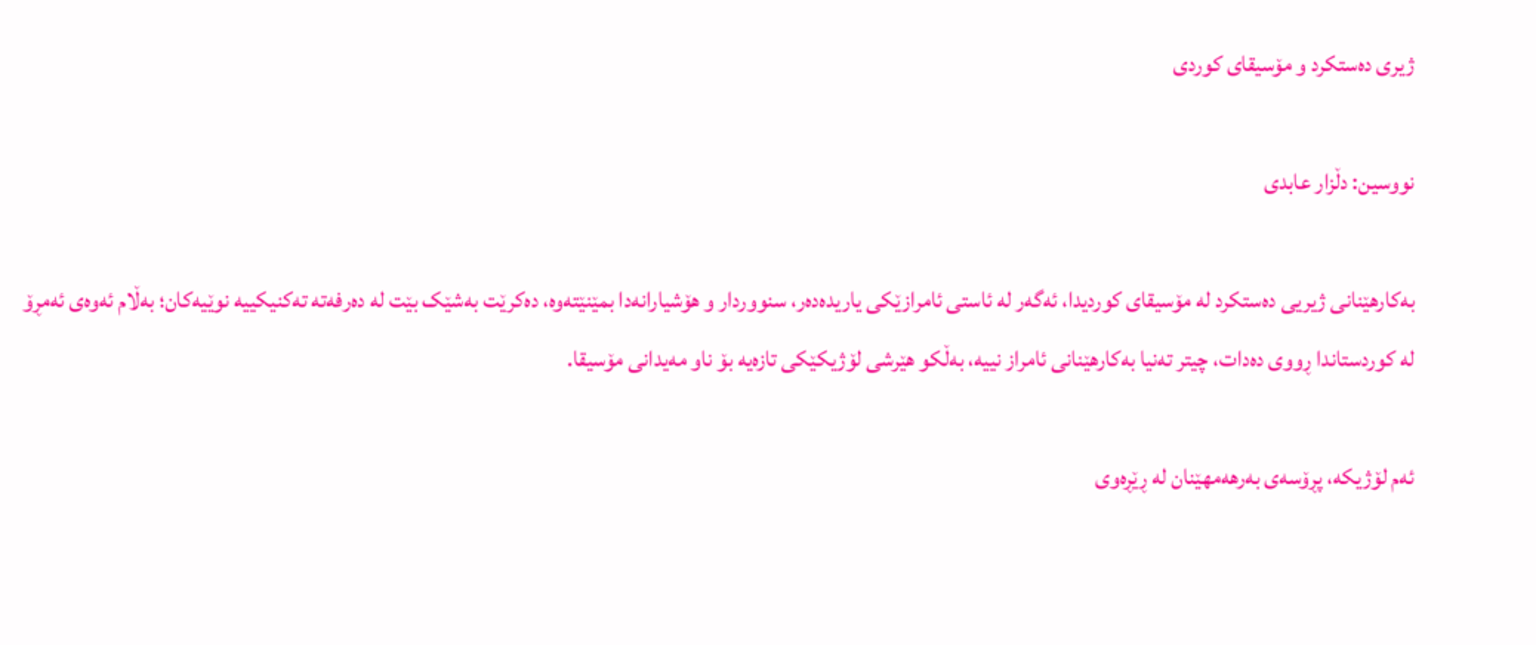ژیری دەستکرد و مۆسیقای کوردی

نووسین: دڵزار عابدی

بەکارهێنانی ژیریی دەستکرد لە مۆسیقای کوردیدا، ئەگەر لە ئاستی ئامرازێکی یاریدەدەر، سنووردار و هۆشیارانەدا بمێنێتەوە، دەکرێت بەشێک بێت لە دەرفەتە تەکنیکییە نوێیەکان؛ بەڵام ئەوەی ئەمڕۆ لە کوردستاندا ڕووی دەدات، چیتر تەنیا بەکارهێنانی ئامراز نییە، بەڵکو هێرشی لۆژیکێکی تازەیە بۆ ناو مەیدانی مۆسیقا.

ئەم لۆژیکە، پڕۆسەی بەرهەمهێنان لە ڕێڕەوی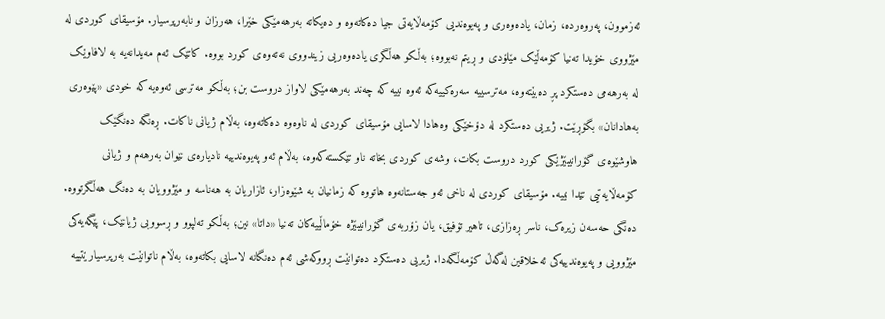ئەزموون، پەروەردە، زمان، یادەوەری و پەیوەندیی کۆمەڵایەتی جیا دەکاتەوە و دەیکاتە بەرهەمێکی خێرا، هەرزان و نابەرپرسیار. مۆسیقای کوردی لە مێژووی خۆیدا تەنیا کۆمەڵێک مێلۆدی و ڕیتم نەبووە؛ بەڵکو هەڵگری یادەوەریی زیندووی نەتەوەی کورد بووە. کاتێک ئەم مەیدانەیە بە لافاوێک لە بەرهەمی دەستکرد پڕ دەبێتەوە، مەترسییە سەرەکییەکە ئەوە نییە کە چەند بەرهەمێکی لاواز دروست بن؛ بەڵکو مەترسی ئەوەیە کە خودی «پێوەری بەهادانان» بگۆڕێت. ژیریی دەستکرد لە دۆخێکی وەهادا لاسایی مۆسیقای کوردی لە ناوەوە دەکاتەوە، بەڵام ژیانی ناکات. ڕەنگە دەنگێک هاوشێوەی گۆرانیبێژێکی کورد دروست بکات، وشەی کوردی بخاتە ناو تێکستەکەوە، بەڵام ئەو پەیوەندییە نادیارەی نێوان بەرهەم و ژیانی کۆمەڵایەتیی تێدا نییە. مۆسیقای کوردی لە ناخی ئەو جەستانەوە هاتووە کە زمانیان بە شێوەزار، ئازاریان بە هەناسە و مێژوویان بە دەنگ هەڵگرتووە. دەنگی حەسەن زیرەک، ناسر ڕەزازی، تاهیر تۆفیق، یان زۆربەی گۆرانیبێژە خۆماڵییەکان تەنیا «داتا» نین؛ بەڵکو تەلپوو و ڕسووبی ژیانێک، پێگەیەکی مێژوویی و پەیوەندییەکی ئەخلاقین لەگەڵ کۆمەڵگەدا. ژیریی دەستکرد دەتوانێت ڕووکەشی ئەم دەنگانە لاسایی بکاتەوە، بەڵام ناتوانێت بەرپرسیارێتییە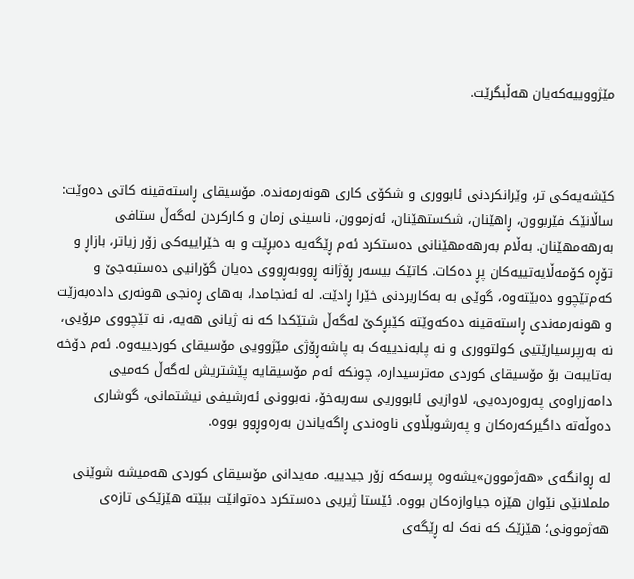مێژووییەکەیان هەڵبگرێت.



کێشەیەکی تر، وێرانکردنی ئابووری و شکۆی کاری هونەرمەندە. مۆسیقای ڕاستەقینە کاتی دەوێت: ساڵانێک فێربوون، ڕاهێنان، شکستهێنان، ئەزموون، ناسینی زمان و کارکردن لەگەڵ ستافی بەرهەمهێنان. بەڵام بەرهەمهێنانی دەستکرد ئەم ڕێگەیە دەبڕێت و بە خێراییەکی زۆر زیاتر، بازاڕ و تۆڕە کۆمەڵایەتییەکان پڕ دەکات. کاتێک بیسەر ڕۆژانە ڕووبەڕووی دەیان گۆرانیی دەستبەجێ و کەم‌تێچوو دەبێتەوە، گوێی بە بەکاربردنی خێرا ڕادێت. لە ئەنجامدا، بەهای ڕەنجی هونەری دادەبەزێت و هونەرمەندی ڕاستەقینە دەکەوێتە کێبڕکێ لەگەڵ شتێکدا کە نە ژیانی هەیە، نە تێچووی مرۆیی، نە بەرپرسیارێتیی کولتووری و نە پابەندییەک بە پاشەڕۆژی مێژوویی مۆسیقای کوردییەوە. ئەم دۆخە بەتایبەت بۆ مۆسیقای کوردی مەترسیدارە، چونکە ئەم مۆسیقایە پێشتریش لەگەڵ کەمیی دامەزراوەی پەروەردەیی، لاوازیی ئابووریی سەربەخۆ، نەبوونی ئەرشیفی نیشتمانی، گوشاری دەوڵەتە داگیرکەرەکان و پەرشوبڵاوی ناوەندی ڕاگەیاندن بەرەوڕوو بووە.

لە ڕوانگەی «هەژموون»یشەوە پرسەکە زۆر جیدییە. مەیدانی مۆسیقای کوردی هەمیشە شوێنی ململانێی نێوان هێزە جیاوازەکان بووە. ئێستا ژیریی دەستکرد دەتوانێت ببێتە هێزێکی تازەی هەژموونی؛ هێزێک کە نەک لە ڕێگەی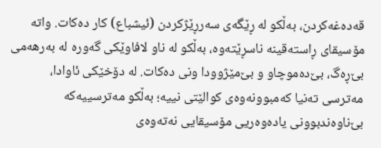قەدەغەکردن، بەڵکو لە ڕێگەی سەرڕێژکردن (ئیشباع) کار دەکات. واتە مۆسیقای ڕاستەقینە ناسڕێتەوە، بەڵکو لە ناو لافاوێکی گەورە لە بەرهەمی بێ‌ڕەگ، بێ‌دەموچاو و بێ‌مێژوودا ونی دەکات. لە دۆخێکی ئاوادا، مەترسی تەنیا کەمبوونەوەی کوالێتی نییە؛ بەڵکو مەترسییەکە بێ‌ناوەندبوونی یادەوەریی مۆسیقایی نەتەوەی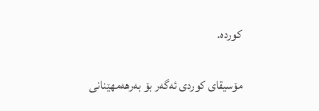کوردە.

مۆسیقای کوردی ئەگەر بۆ بەرهەمهێنانی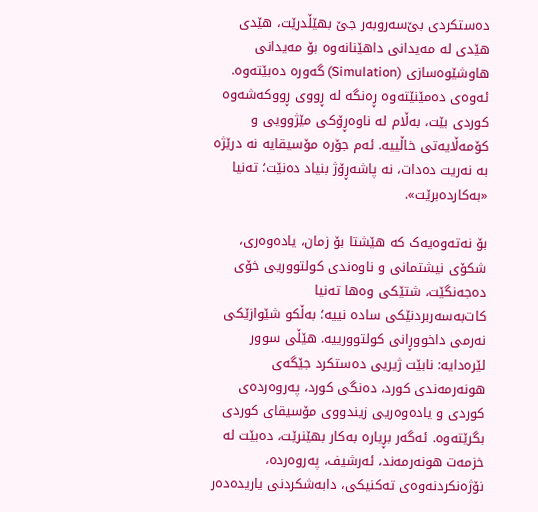دەستکردی بێ‌سەروبەر جێ بهێڵدرێت، هێدی هێدی لە مەیدانی داهێنانەوە بۆ مەیدانی هاوشێوەسازی (Simulation) گەورە دەبێتەوە. ئەوەی دەمێنێتەوە ڕەنگە لە ڕووی ڕووکەشەوە کوردی بێت، بەڵام لە ناوەڕۆکی مێژوویی و کۆمەڵایەتی خاڵییە. ئەم جۆرە مۆسیقایە نە درێژە بە نەریت دەدات، نە پاشەڕۆژ بنیاد دەنێت؛ تەنیا «بەکاردەبرێت».

بۆ نەتەوەیەک کە هێشتا بۆ زمان، یادەوەری، شکۆی نیشتمانی و ناوەندی کولتووریی خۆی دەجەنگێت، شتێکی وەها تەنیا کات‌بەسەربردنێکی سادە نییە؛ بەڵکو شێوازێکی نەرمی داخووڕانی کولتوورییە. هێڵی سوور لێرەدایە: نابێت ژیریی دەستکرد جێگەی هونەرمەندی کورد، دەنگی کورد، پەروەردەی کوردی و یادەوەریی زیندووی مۆسیقای کوردی بگرێتەوە. ئەگەر بڕیارە بەکار بهێنرێت، دەبێت لە خزمەت هونەرمەند، ئەرشیف، پەروەردە، نۆژەنکردنەوەی تەکنیکی، دابەشکردنی یاریدەدەر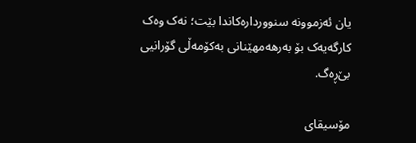یان ئەزموونە سنووردارەکاندا بێت؛ نەک وەک کارگەیەک بۆ بەرهەمهێنانی بەکۆمەڵی گۆرانیی بێ‌ڕەگ.

مۆسیقای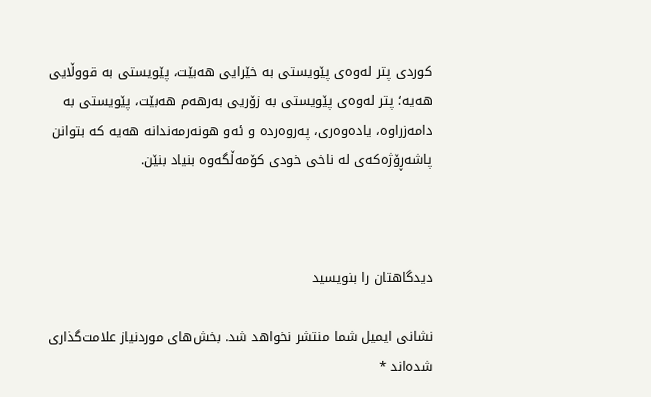کوردی پتر لەوەی پێویستی بە خێرایی هەبێت، پێویستی بە قووڵایی هەیە؛ پتر لەوەی پێویستی بە زۆریی بەرهەم هەبێت، پێویستی بە دامەزراوە، یادەوەری، پەروەردە و ئەو هونەرمەندانە هەیە کە بتوانن پاشەڕۆژەکەی لە ناخی خودی کۆمەڵگەوە بنیاد بنێن.



دیدگاهتان را بنویسید

نشانی ایمیل شما منتشر نخواهد شد. بخش‌های موردنیاز علامت‌گذاری شده‌اند *